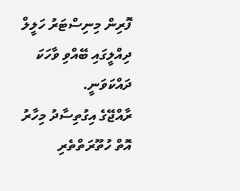ފޮރިން މިނިސްޓަރު ހަލީލް ދިއްލީގައި ބޭއްވި ވާހަކަ ދައްކަވަނީ.
ރާއްޖޭގެ އިގުތިސާދު މިހާރު އޮތް ހުތޫރަތްތެރި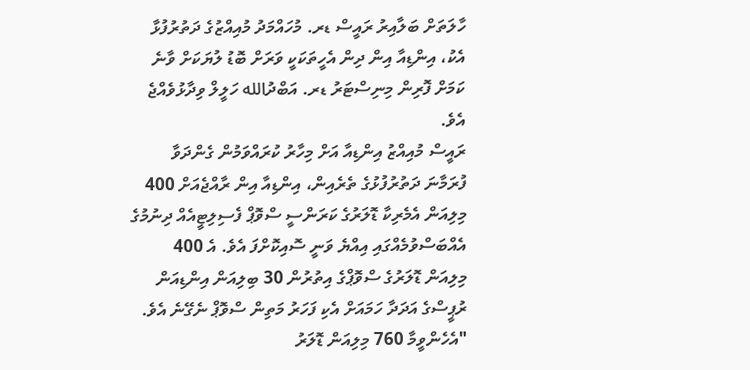ހާލަތަށް ބަލާއިރު ރައީސް ޑރ. މުހައްމަދު މުއިއްޒުގެ ދަތުރުފުޅާ އެކު، އިންޑިއާ އިން ދިން އެހީތަކަކީ ވަރަށް ބޮޑު ލުޔަކަށް ވާނެ ކަމަށް ފޮރިން މިނިސްޓަރު ޑރ. އަބްދުالله ހަލީލް ވިދާޅުވެއްޖެ އެވެ.
ރައީސް މުއިއްޒު އިންޑިއާ އަށް މިހާރު ކުރައްވަމުން ގެންދަވާ ފުރަމާނަ ދަތުރުފުޅުގެ ތެރެއިން، އިންޑިއާ އިން ރާއްޖެއަށް 400 މިލިއަން އެމެރިކާ ޑޮލަރުގެ ކަރަންސީ ސްވޮޕް ފެސިލިޓީއެއް ދިނުމުގެ އެއްބަސްވުމެއްގައި އިއްޔެ ވަނީ ސޮއިކޮށްފަ އެވެ. އެ 400 މިލިއަން ޑޮލަރުގެ ސްވޮޕްގެ އިތުރުން 30 ބިލިއަން އިންޑިއަން ރުޕީސްގެ އަދަދާ ހަމައަށް އެކި ފަހަރު މަތިން ސްވޮޕް ނެގޭނެ އެވެ.
"އެހެންވީމާ 760 މިލިއަން ޑޮލަރު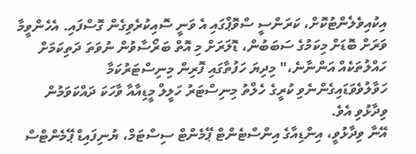އިކުއިވެލެންޓުކޮށް، ކަރަންސީ ސްވޮޕްގައި އެ ވަނީ ސޮއިކުރެވިގެން ގޮސްފައި. އެހެންވީމާ ވަރަށް ބޮޑަށް މިކަމުގެ ސަބަބުން، ޑޮލަރަށް މި އޮތް ބަރޯސާވުން ނުވަތަ ދަތިކަމަށް ހައްލުތަކެއް އަންނާނެ،" މިދިޔަ ހަފުތާގައި ފޮރިން މިނިސްޓަރުކަމާ ހަވާލުވެވަޑައިގެންނެވި ކުރީގެ ހެލްތު މިނިސްޓަރު ހަލީލް މީޑިއާއާ ވާހަކަ ދައްކަވަމުން ވިދާޅުވި އެވެ.
އޭނާ ވިދާޅުވީ، އިންޑިއާގެ އިންސްޓެންޓް ޕޭމެންޓް ސިސްޓަމް، ޔުނިފައިޑް ޕޭމެންޓްސް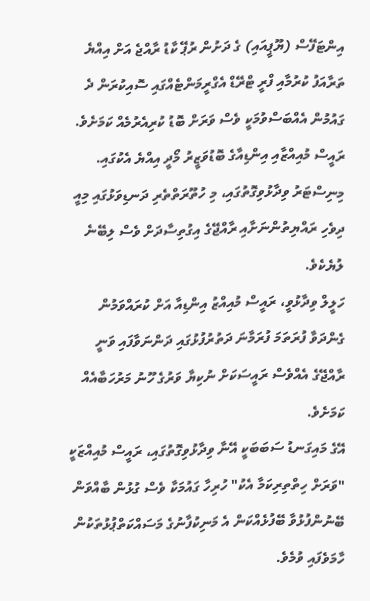އިންޓަފޭސް (ޔޫޕީއައި) ގެ ދަށުން ރުޕޭ ކާޑު ރާއްޖެ އަށް އިއްޔެ ތަރާއަފު ކުރުމާއި ފްރީ ޓްރޭޑް އެގްރީމަންޓެއްގައި ސޮއިކުރަން ދެ ގައުމުން އެއްބަސްވުމަކީ ވެސް ވަރަށް ބޮޑު ކުރިއެރުމެއް ކަމަށެވެ.
ރައީސް މުއިއްޒާއި އިންޑިއާގެ ބޮޑުވަޒީރު މޯދީ އިއްޔެ އެކުގައި.
މިނިސްޓަރު ވިދާޅުވިގޮތުގައި، މި ހުތޫރަތްތެރި ދަނޑިވަޅުގައި މިއީ ދިވެހި ރައްޔިތުންނަށާއި ރާއްޖޭގެ އިގުތިސާދަށް ވެސް ލިބޭނެ ލުޔެކެވެ.
ހަލީލް ވިދާޅުވީ، ރައީސް މުއިއްޒު އިންޑިއާ އަށް ކުރައްވަމުން ގެންދަވާ ފުރަތަމަ ފުރަމާނަ ދަތުރުފުޅުގައި ދަންނަވާފައި ވަނީ ރާއްޖޭގެ އެއްވެސް ރައީސަކަށް ނުކިޔާ ވަރުގެ ހޫނު މަރުހަބާއެއް ކަމަށެވެ.
އޭގެ މައިގަނޑު ސަބަބަކީ އޭނާ ވިދާޅުވިގޮތުގައި، ރައީސް މުއިއްޒަކީ "ވަރަށް ހިތްތިރިކަމާ އެކު" ހުރިހާ ގައުމަކާ ވެސް ގުޅުން ބާއްވަން ބޭނުންފުޅުވާ ބޭފުޅެއްކަން އެ މަނިކުފާނުގެ މަސައްކަތްޕުޅުތަކުން ހާމަވެފައި ވުމެވެ.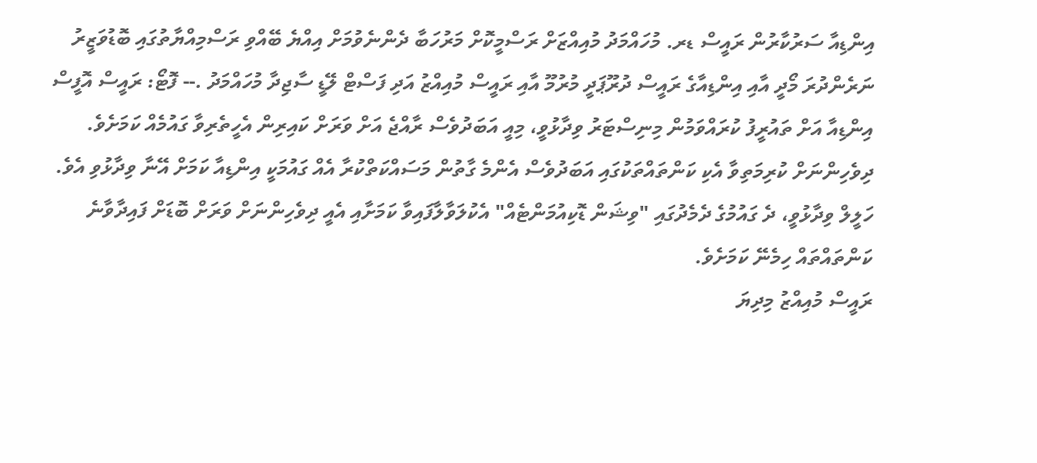އިންޑިއާ ސަރުކާރުން ރައީސް ޑރ. މުހައްމަދު މުއިއްޒަށް ރަސްމީކޮށް މަރުހަބާ ދެންނެވުމަށް އިއްޔެ ބޭއްވި ރަސްމިއްޔާތުގައި ބޮޑުވަޒީރު ނަރެންދުރަ މޯދީ އާއި އިންޑިއާގެ ރައީސް ދުރޫޕަދީ މުރުމޫ އާއި ރައީސް މުއިއްޒު އަދި ފަސްޓް ލޭޑީ ސާޖިދާ މުހައްމަދު .-- ފޮޓޯ: ރައީސް އޮފީސް
އިންޑިއާ އަށް ތައުރީފު ކުރައްވަމުން މިނިސްޓަރު ވިދާޅުވީ، މިއީ އަބަދުވެސް ރާއްޖެ އަށް ވަރަށް ކައިރިން އެހީތެރިވާ ގައުމެއް ކަމަށެވެ. ދިވެހިންނަށް ކުރިމަތިވާ އެކި ކަންތައްތަކުގައި އަބަދުވެސް އެންމެ ގާތުން މަސައްކަތްކުރާ އެއް ގައުމަކީ އިންޑިއާ ކަމަށް އޭނާ ވިދާޅުވި އެވެ.
ހަލީލް ވިދާޅުވީ، ދެ ގައުމުގެ ދެމެދުގައި "ވިޝަން ޑޮކިއުމަންޓެއް" އެކުލަވާލާފައިވާ ކަމަށާއި އެއީ ދިވެހިންނަށް ވަރަށް ބޮޑަށް ފައިދާވާނެ ކަންތައްތައް ހިމެނޭ ކަމަށެވެ.
ރައީސް މުއިއްޒު މިދިޔަ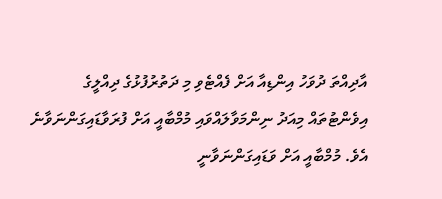އާދިއްތަ ދުވަހު އިންޑިއާ އަށް ފެއްޓެވި މި ދަތުރުފުޅުގެ ދިއްލީގެ އިވެންޓުތައް މިއަދު ނިންމަވާލައްވައި މުމްބާއީ އަށް ފުރަވާޑައިގަންނަވާނެ އެވެ. މުމްބާއީ އަށް ވަޑައިގަންނަވާނީ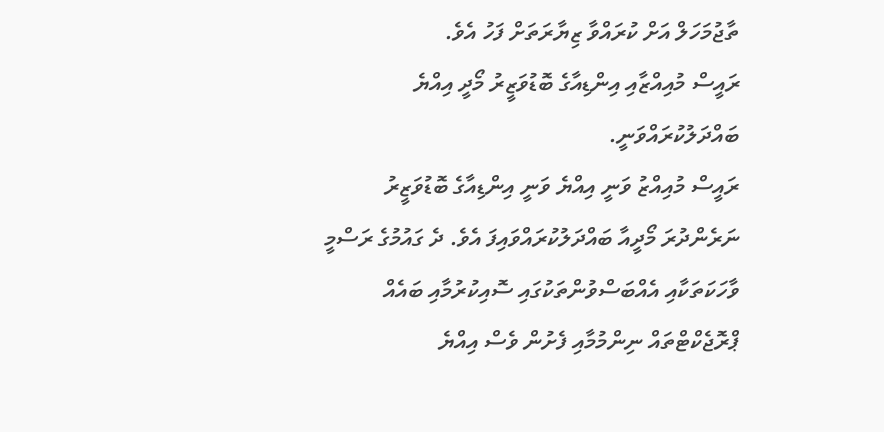ތާޖުމަހަލް އަށް ކުރައްވާ ޒިޔާރަތަށް ފަހު އެވެ.
ރައީސް މުއިއްޒާއި އިންޑިއާގެ ބޮޑުވަޒީރު މޯދީ އިއްޔެ ބައްދަލުކުރައްވަނީ.
ރައީސް މުއިއްޒު ވަނީ އިއްޔެ ވަނީ އިންޑިއާގެ ބޮޑުވަޒީރު ނަރެންދުރަ މޯދީއާ ބައްދަލުކުރައްވައިފަ އެވެ. ދެ ގައުމުގެ ރަސްމީ ވާހަކަތަކާއި އެއްބަސްވުންތަކުގައި ސޮއިކުރުމާއި ބައެއް ޕްރޮޖެކްޓްތައް ނިންމުމާއި ފެށުން ވެސް އިއްޔެ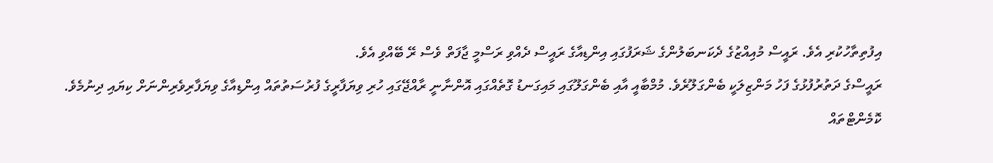އިފުތިތާހުކުރި އެވެ. ރައީސް މުއިއްޒުގެ ދެކަނބަލުންގެ ޝަރަފުގައި އިންޑިއާގެ ރައީސް ދެއްވި ރަސްމީ ޖާފަތް ވެސް ރޭ ބޭއްވި އެވެ.
ރައީސްގެ ދަތުރުފުޅުގެ ފަހު މަންޒިލަކީ ބެންގަލޫރެވެ. މުމްބާއީ އާއި ބެންގަލޫގައި މައިގަނޑު ގޮތެއްގައި އޮންނާނީ ރާއްޖޭގައި ހުރި ވިޔަފާރީގެ ފުރުސަތުތައް އިންޑިއާގެ ވިޔަފާރިވެރިންނަށް ކިޔައި ދިނުމެވެ.
ކޮމެންޓްތައް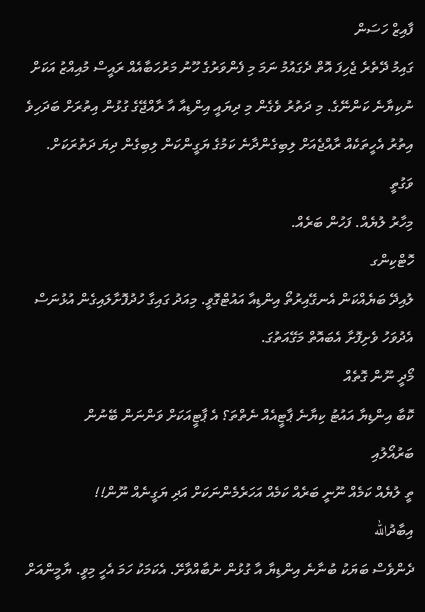ފާއިޒް ހަސަން
ގައިމު ދޭތެރެ ޖެހިފަ އޮތް ދެގައުމު ނަމަ މި ފެންވަރުގެ ހޫނު މަރުހަބާއެއް ރައީސް މުއިއްޒު އަކަށް ނުކިޔާނެ ކަންނޭގެ. މި ދަތުރު ވެގެން މި ދިޔައީ އިންޑިއާ އާ ރާއްޖޭގެ ގުޅުން އިތުރަށް ބަދަހިވެ އިތުރު އެހީތަކެއް ރާއްޖެއަށް ލިބިގެންދާނެ ކަމުގެ ޔަގީންކަން ލިބިގެން ދިޔަ ދަތުރަކަށް.
ވަގުތީ
މިހާރު ލުޔެއް. ފަހުން ބަރެއް.
ހޮޓްކިންގ
ލުއިދޭ ބަޔެއްކަން އެނގޭއިރުތޯ އިންޑިއާ އައުޓްގޮވީ. މިއަދު ގައިގާ ހުދުފޮށާލައިގެން އުޅުނަސް އެދުވަހު ވެށިފޮށާ އެބައޮތް މަގޭއަތުގަ.
މޯދީ ނޫން ގޮތެއް
ކޮބާ އިންޑިޔާ އައުޓު ކިޔާނެ ޕާޓީއެއް ނެތްތަ؟ އެ ޕާޓީއަކަށް ވަންނަން ބޭނުން
ބަރުއޯލުއި
ތީ ލުޔެއް ކަމެއް ނޫނީ ބަރެއް ކަމެއް އަހަރެމެންނަކަށް އަދި ޔަގީނެއް ނޫން!!
އިބާދުالله
ދެންވެސް ބަޔަކު ބުނާނެ އިންޑިޔާ އާ ގުޅުން ނުބާއްވާށޭ. އެކަމަކު ހަމަ އެހީ މިވީ. ޔާމީންއަށް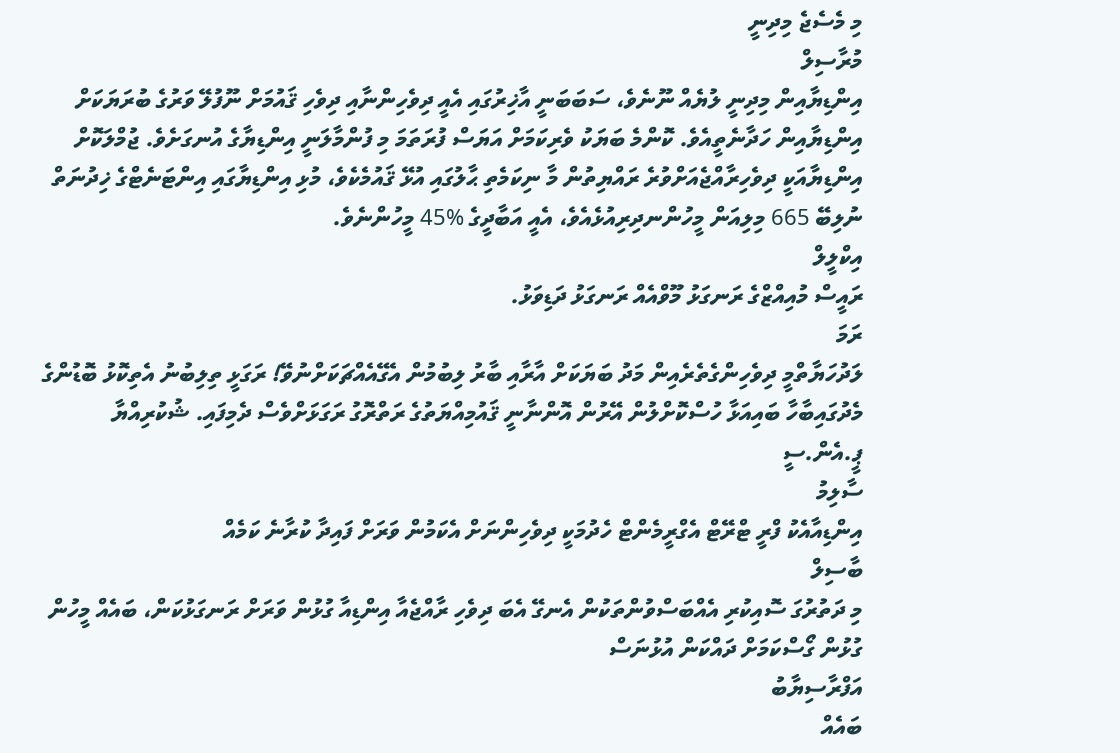މި މެސެޖެ މިދިނީ
މުރާސިލް
އިންޑިޔާއިން މިދިނީ ލުޔެއް ނޫނެވެ، ސަބަބަނީ އާޚިރުގައި އެއީ ދިވެހިންނާއި ދިވެހި ޤައުމަށް ނޫފުލޭ ވަރުގެ ބުރަޔަކަށް އިންޑިޔާއިން ހަދާނެތީއެވެ. ކޮންމެ ބަޔަކު ވެރިކަމަށް އަޔަސް ފުރަތަމަ މި ފުންމާލަނީ އިންޑިޔާގެ އުނގަށެވެ. ޖުމްލަކޮށް އިންޑިޔާއަކީ ދިވެހިރާއްޖެއަށްވުރެ ރައްޔިތުން މާ ނިކަމެތި ޙާލުގައި އުޅޭ ޤައުމެކެވެ، މުޅި އިންޑިޔާގައި އިންޓަނެޓްގެ ޚިދުނަތް ނުލިބޭ 665 މިލިއަން މީހުންނދިރިއުޅެއެވެ، އެއީ އަބާދީގެ %45 މީހުންނެވެ.
އިކްލީލް
ރައީސް މުއިއްޒްގެ ރަނގަޅު މޫވްއެއް ރަނގަޅު ދަޑިވަޅު.
ރަމަ
ލަދުހަޔާތްމީ ދިވެހިންގެތެރެއިން މަދު ބަޔަކަށް އާރާއި ބާރު ލިބުމުން އެގޭއެއްޗަކަށްނުވޭ! ރަގަޅީ ތިލިބުނު އެތިކޮޅު ބޮޑުންގެ މެދުގައިބާހާ ބައިއަޅާ ހުސްކޮށްލުން އޭރުން އޮންނާނީ ޤައުމިއްޔަތުގެ ރަތްރޮގު ރަގަޅަށްވެސް ދެމިފައި. ޝުކުރިއްޔާ ޕީ.އެން.ސީ
ސާލިމު
އިންޑިއާއެކު ފްރީ ޓްރޭޓް އެގްރީމެންޓް ހެދުމަކީ ދިވެހިންނަށް އެކަމުން ވަރަށް ފައިދާ ކުރާނެ ކަމެއް
ބާސިލް
މި ދަތުރުގަ ސޮއިކުރި އެއްބަސްވުންތަކުން އެނގޭ އެބަ ދިވެހި ރާއްޖެއާ އިންޑިއާ ގުޅުން ވަރަށް ރަނގަޅުކަން، ބައެއް މީހުން ގުޅުން ގޯސްކަމަށް ދައްކަން އުޅުނަސް
އަފްރާސިޔާބު
ބައެއް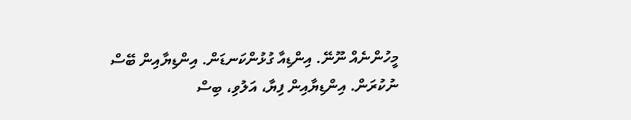މީހުންނެއް ނޫނޭ. އިންޑިއާ ގުޅުންކަނޑަން. އިންޑިޔާއިން ބޭސް ނުކުރަން. އިންޑިޔާއިން ފިޔާ، އަލުވި، ބިސް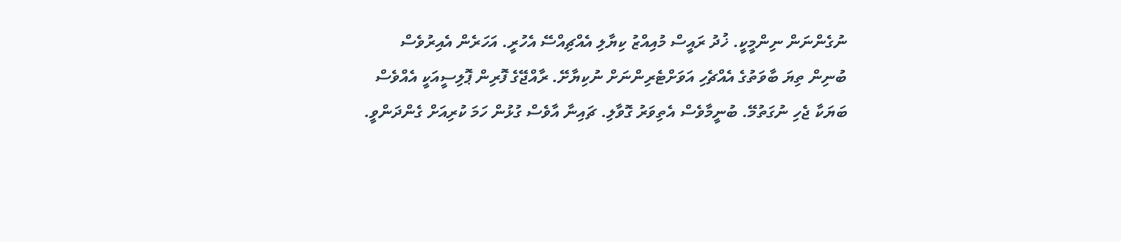ނުގެންނަން ނިންމީކީ. ޚުދު ރައީސް މުއިއްޒު ކިޔާލި އެއްޗިއްސޭ އެހުރީ. އަހަރެން އެއިރުވެސް ބުނިން ތިޔަ ބާވަތުގެ އެއްޗެހި އަވަށްޓެރިންނަށް ނުކިޔާށޭ. ރާއްޖޭގެ ފޮރިން ޕޮލިސީއަކީ އެއްވެސް ބަޔަކާ ޖެހި ނުގަތުމޭ. ބުނީމާވެސް އެތިވަރު ގޮވާލި. ޗައިނާ އާވެސް ގުޅުން ހަމަ ކުރިއަށް ގެންދަންވީ.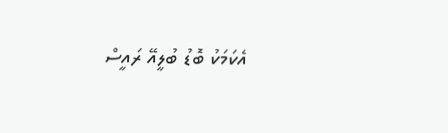އެކަމަކު ބޮޑު ބުލީއޭ ރައީސް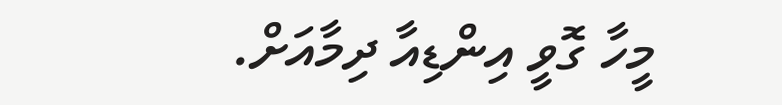މީހާ ގޮވީ އިންޑިއާ ދިމާއަށް.